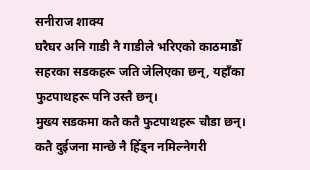सनीराज शाक्य
घरैघर अनि गाडी नै गाडीले भरिएको काठमाडौँ सहरका सडकहरू जति जेलिएका छन्, यहाँका फुटपाथहरू पनि उस्तै छन्।
मुख्य सडकमा कतै कतै फुटपाथहरू चौडा छन्। कतै दुईजना मान्छे नै हिँड्न नमिल्नेगरी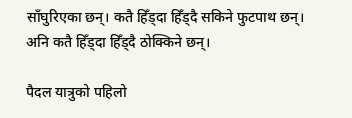साँघुरिएका छन्। कतै हिँड्दा हिँड्दै सकिने फुटपाथ छन्। अनि कतै हिँड्दा हिँड्दै ठोक्किने छन्।

पैदल यात्रुको पहिलो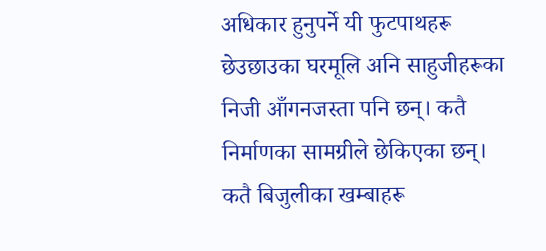अधिकार हुनुपर्ने यी फुटपाथहरू छेउछाउका घरमूलि अनि साहुजीहरूका निजी आँगनजस्ता पनि छन्। कतै निर्माणका सामग्रीले छेकिएका छन्। कतै बिजुलीका खम्बाहरू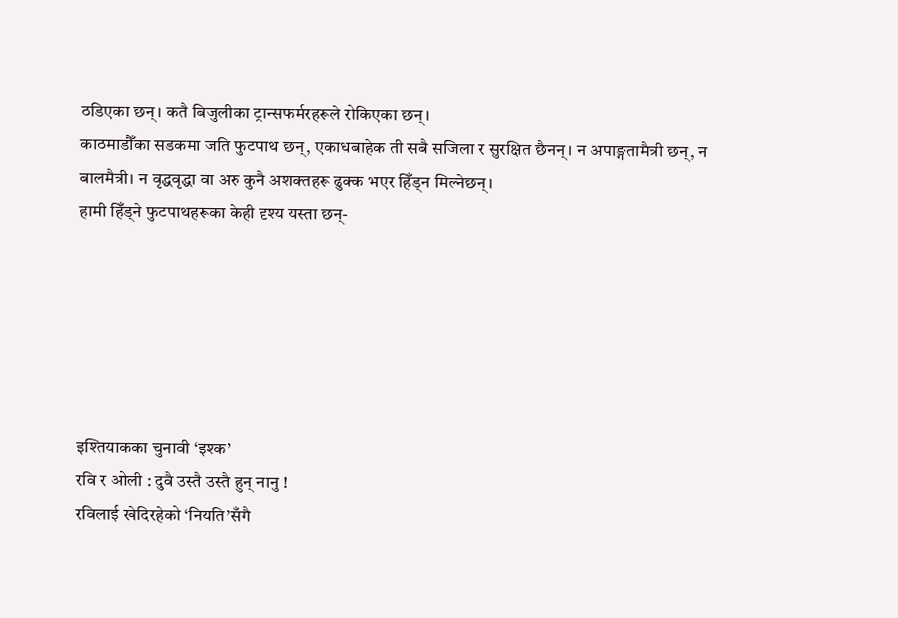ठडिएका छन्। कतै बिजुलीका ट्रान्सफर्मरहरूले रोकिएका छन्।
काठमाडौँका सडकमा जति फुटपाथ छन्, एकाधबाहेक ती सबै सजिला र सुरक्षित छैनन्। न अपाङ्गतामैत्री छन्, न बालमैत्री। न वृद्धवृद्धा वा अरु कुनै अशक्तहरू ढुक्क भएर हिँड्न मिल्नेछन्।
हामी हिँड्ने फुटपाथहरूका केही दृश्य यस्ता छन्-






इश्तियाकका चुनावी ‘इश्क’
रवि र ओली : दुवै उस्तै उस्तै हुन् नानु !
रविलाई खेदिरहेको ‘नियति’सँगै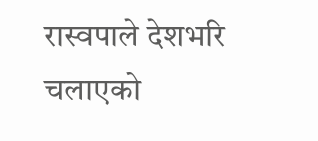रास्वपाले देशभरि चलाएको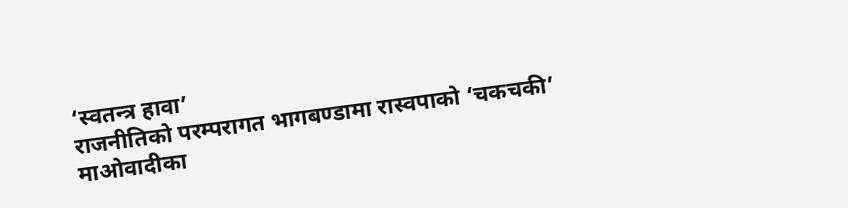‘स्वतन्त्र हावा’
राजनीतिको परम्परागत भागबण्डामा रास्वपाको ‘चकचकी’
माओवादीका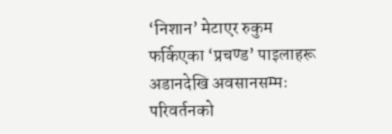‘निशान’ मेटाएर रुकुम फर्किएका ‘प्रचण्ड’ पाइलाहरू
अडानदेखि अवसानसम्मः परिवर्तनको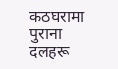कठघरामा पुराना दलहरू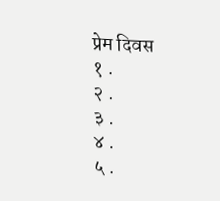प्रेम दिवस
१ .
२ .
३ .
४ .
५ .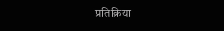प्रतिक्रिया